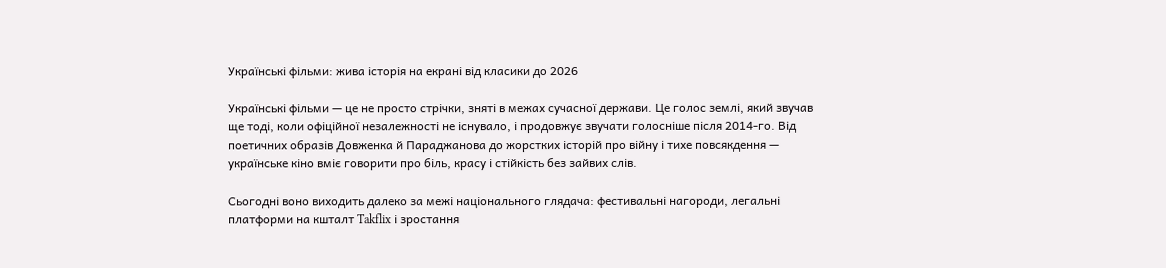Українські фільми: жива історія на екрані від класики до 2026

Українські фільми — це не просто стрічки, зняті в межах сучасної держави. Це голос землі, який звучав ще тоді, коли офіційної незалежності не існувало, і продовжує звучати голосніше після 2014-го. Від поетичних образів Довженка й Параджанова до жорстких історій про війну і тихе повсякдення — українське кіно вміє говорити про біль, красу і стійкість без зайвих слів.

Сьогодні воно виходить далеко за межі національного глядача: фестивальні нагороди, легальні платформи на кшталт Takflix і зростання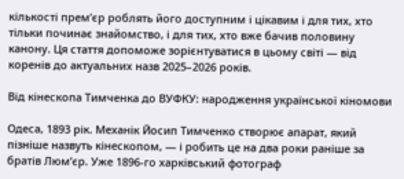кількості прем’єр роблять його доступним і цікавим і для тих, хто тільки починає знайомство, і для тих, хто вже бачив половину канону. Ця стаття допоможе зорієнтуватися в цьому світі — від коренів до актуальних назв 2025–2026 років.

Від кінескопа Тимченка до ВУФКУ: народження української кіномови

Одеса, 1893 рік. Механік Йосип Тимченко створює апарат, який пізніше назвуть кінескопом, — і робить це на два роки раніше за братів Люм’єр. Уже 1896-го харківський фотограф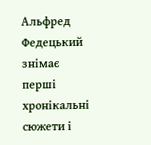Альфред Федецький знімає перші хронікальні сюжети і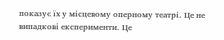показує їх у місцевому оперному театрі. Це не випадкові експерименти. Це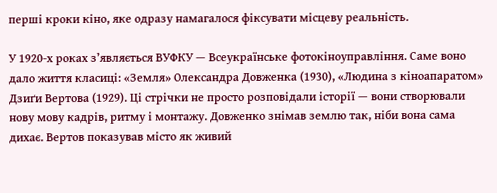перші кроки кіно, яке одразу намагалося фіксувати місцеву реальність.

У 1920-х роках з’являється ВУФКУ — Всеукраїнське фотокіноуправління. Саме воно дало життя класиці: «Земля» Олександра Довженка (1930), «Людина з кіноапаратом» Дзиґи Вертова (1929). Ці стрічки не просто розповідали історії — вони створювали нову мову кадрів, ритму і монтажу. Довженко знімав землю так, ніби вона сама дихає. Вертов показував місто як живий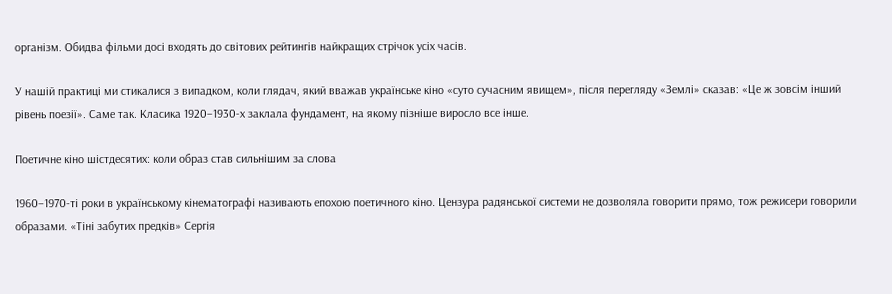організм. Обидва фільми досі входять до світових рейтингів найкращих стрічок усіх часів.

У нашій практиці ми стикалися з випадком, коли глядач, який вважав українське кіно «суто сучасним явищем», після перегляду «Землі» сказав: «Це ж зовсім інший рівень поезії». Саме так. Класика 1920–1930-х заклала фундамент, на якому пізніше виросло все інше.

Поетичне кіно шістдесятих: коли образ став сильнішим за слова

1960–1970-ті роки в українському кінематографі називають епохою поетичного кіно. Цензура радянської системи не дозволяла говорити прямо, тож режисери говорили образами. «Тіні забутих предків» Сергія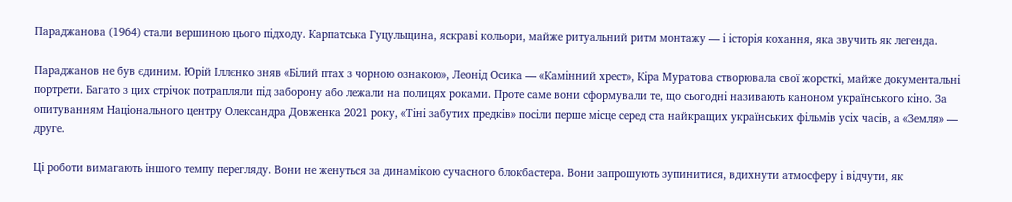Параджанова (1964) стали вершиною цього підходу. Карпатська Гуцульщина, яскраві кольори, майже ритуальний ритм монтажу — і історія кохання, яка звучить як легенда.

Параджанов не був єдиним. Юрій Іллєнко зняв «Білий птах з чорною ознакою», Леонід Осика — «Камінний хрест», Кіра Муратова створювала свої жорсткі, майже документальні портрети. Багато з цих стрічок потрапляли під заборону або лежали на полицях роками. Проте саме вони сформували те, що сьогодні називають каноном українського кіно. За опитуванням Національного центру Олександра Довженка 2021 року, «Тіні забутих предків» посіли перше місце серед ста найкращих українських фільмів усіх часів, а «Земля» — друге.

Ці роботи вимагають іншого темпу перегляду. Вони не женуться за динамікою сучасного блокбастера. Вони запрошують зупинитися, вдихнути атмосферу і відчути, як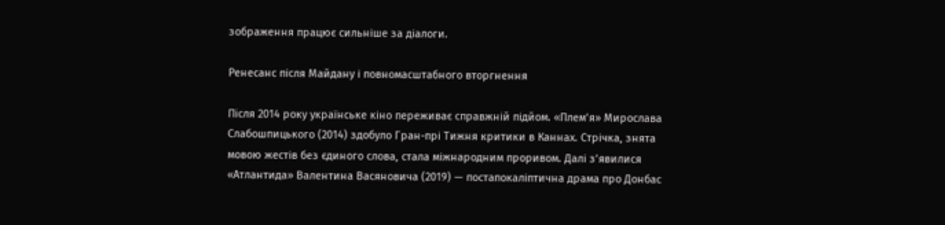зображення працює сильніше за діалоги.

Ренесанс після Майдану і повномасштабного вторгнення

Після 2014 року українське кіно переживає справжній підйом. «Плем’я» Мирослава Слабошпицького (2014) здобуло Гран-прі Тижня критики в Каннах. Стрічка, знята мовою жестів без єдиного слова, стала міжнародним проривом. Далі з’явилися «Атлантида» Валентина Васяновича (2019) — постапокаліптична драма про Донбас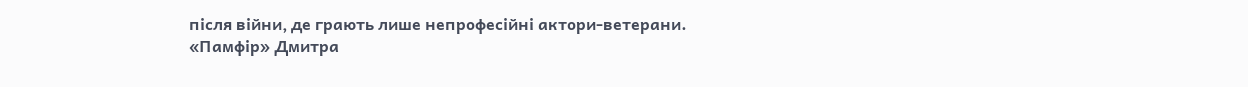після війни, де грають лише непрофесійні актори-ветерани. «Памфір» Дмитра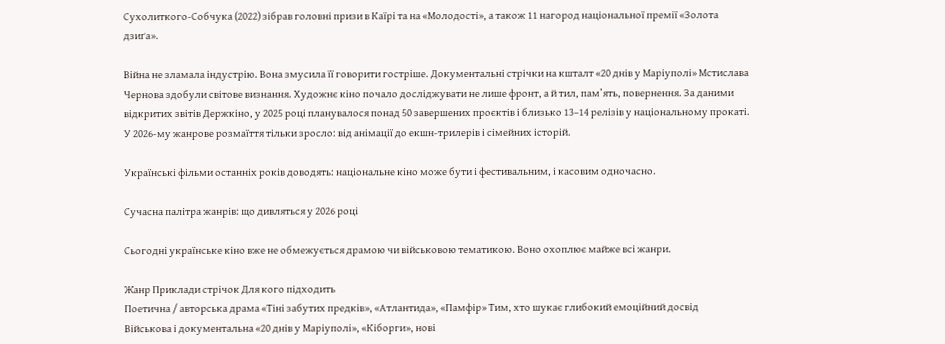Сухолиткого-Собчука (2022) зібрав головні призи в Каїрі та на «Молодості», а також 11 нагород національної премії «Золота дзиґа».

Війна не зламала індустрію. Вона змусила її говорити гостріше. Документальні стрічки на кшталт «20 днів у Маріуполі» Мстислава Чернова здобули світове визнання. Художнє кіно почало досліджувати не лише фронт, а й тил, пам’ять, повернення. За даними відкритих звітів Держкіно, у 2025 році планувалося понад 50 завершених проєктів і близько 13–14 релізів у національному прокаті. У 2026-му жанрове розмаїття тільки зросло: від анімації до екшн-трилерів і сімейних історій.

Українські фільми останніх років доводять: національне кіно може бути і фестивальним, і касовим одночасно.

Сучасна палітра жанрів: що дивляться у 2026 році

Сьогодні українське кіно вже не обмежується драмою чи військовою тематикою. Воно охоплює майже всі жанри.

Жанр Приклади стрічок Для кого підходить
Поетична / авторська драма «Тіні забутих предків», «Атлантида», «Памфір» Тим, хто шукає глибокий емоційний досвід
Військова і документальна «20 днів у Маріуполі», «Кіборги», нові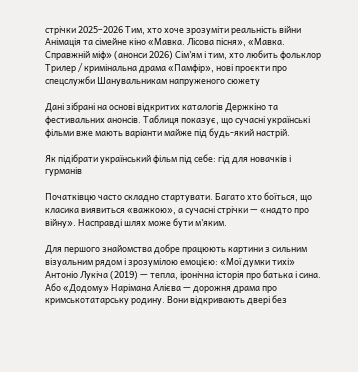стрічки 2025–2026 Тим, хто хоче зрозуміти реальність війни
Анімація та сімейне кіно «Мавка. Лісова пісня», «Мавка. Справжній міф» (анонси 2026) Сім’ям і тим, хто любить фольклор
Трилер / кримінальна драма «Памфір», нові проєкти про спецслужби Шанувальникам напруженого сюжету

Дані зібрані на основі відкритих каталогів Держкіно та фестивальних анонсів. Таблиця показує, що сучасні українські фільми вже мають варіанти майже під будь-який настрій.

Як підібрати український фільм під себе: гід для новачків і гурманів

Початківцю часто складно стартувати. Багато хто боїться, що класика виявиться «важкою», а сучасні стрічки — «надто про війну». Насправді шлях може бути м’яким.

Для першого знайомства добре працюють картини з сильним візуальним рядом і зрозумілою емоцією: «Мої думки тихі» Антоніо Лукіча (2019) — тепла, іронічна історія про батька і сина. Або «Додому» Нарімана Алієва — дорожня драма про кримськотатарську родину. Вони відкривають двері без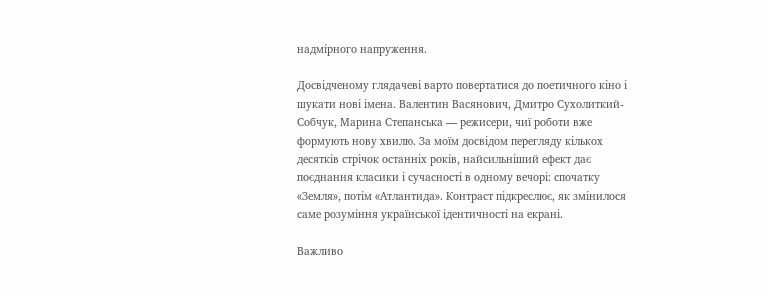надмірного напруження.

Досвідченому глядачеві варто повертатися до поетичного кіно і шукати нові імена. Валентин Васянович, Дмитро Сухолиткий-Собчук, Марина Степанська — режисери, чиї роботи вже формують нову хвилю. За моїм досвідом перегляду кількох десятків стрічок останніх років, найсильніший ефект дає поєднання класики і сучасності в одному вечорі: спочатку «Земля», потім «Атлантида». Контраст підкреслює, як змінилося саме розуміння української ідентичності на екрані.

Важливо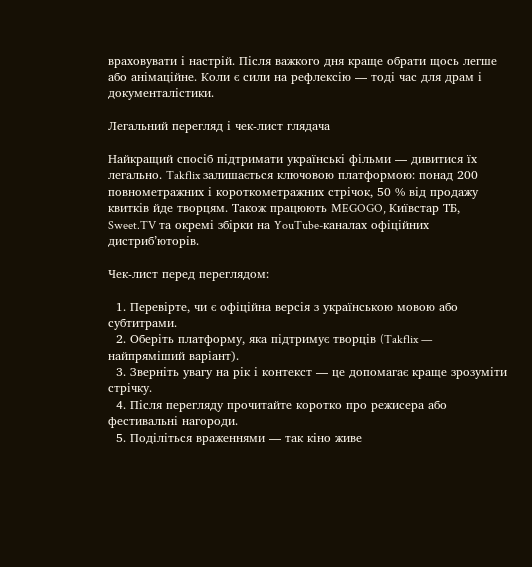враховувати і настрій. Після важкого дня краще обрати щось легше або анімаційне. Коли є сили на рефлексію — тоді час для драм і документалістики.

Легальний перегляд і чек-лист глядача

Найкращий спосіб підтримати українські фільми — дивитися їх легально. Takflix залишається ключовою платформою: понад 200 повнометражних і короткометражних стрічок, 50 % від продажу квитків йде творцям. Також працюють MEGOGO, Київстар ТБ, Sweet.TV та окремі збірки на YouTube-каналах офіційних дистриб’юторів.

Чек-лист перед переглядом:

  1. Перевірте, чи є офіційна версія з українською мовою або субтитрами.
  2. Оберіть платформу, яка підтримує творців (Takflix — найпряміший варіант).
  3. Зверніть увагу на рік і контекст — це допомагає краще зрозуміти стрічку.
  4. Після перегляду прочитайте коротко про режисера або фестивальні нагороди.
  5. Поділіться враженнями — так кіно живе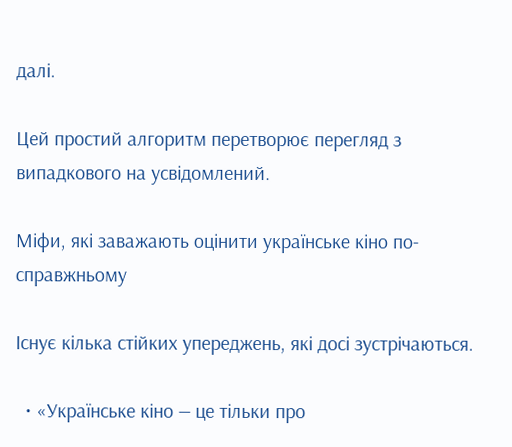далі.

Цей простий алгоритм перетворює перегляд з випадкового на усвідомлений.

Міфи, які заважають оцінити українське кіно по-справжньому

Існує кілька стійких упереджень, які досі зустрічаються.

  • «Українське кіно — це тільки про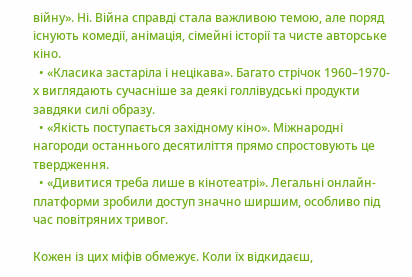війну». Ні. Війна справді стала важливою темою, але поряд існують комедії, анімація, сімейні історії та чисте авторське кіно.
  • «Класика застаріла і нецікава». Багато стрічок 1960–1970-х виглядають сучасніше за деякі голлівудські продукти завдяки силі образу.
  • «Якість поступається західному кіно». Міжнародні нагороди останнього десятиліття прямо спростовують це твердження.
  • «Дивитися треба лише в кінотеатрі». Легальні онлайн-платформи зробили доступ значно ширшим, особливо під час повітряних тривог.

Кожен із цих міфів обмежує. Коли їх відкидаєш,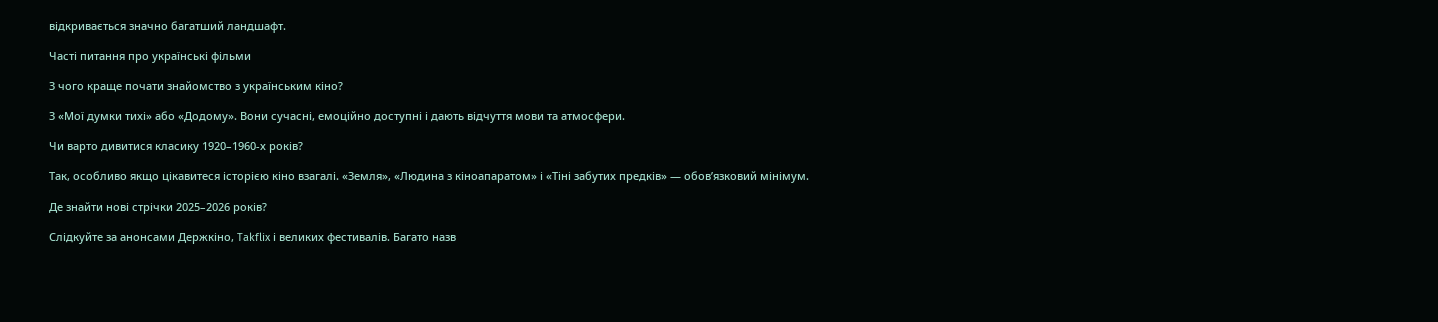відкривається значно багатший ландшафт.

Часті питання про українські фільми

З чого краще почати знайомство з українським кіно?

З «Мої думки тихі» або «Додому». Вони сучасні, емоційно доступні і дають відчуття мови та атмосфери.

Чи варто дивитися класику 1920–1960-х років?

Так, особливо якщо цікавитеся історією кіно взагалі. «Земля», «Людина з кіноапаратом» і «Тіні забутих предків» — обов’язковий мінімум.

Де знайти нові стрічки 2025–2026 років?

Слідкуйте за анонсами Держкіно, Takflix і великих фестивалів. Багато назв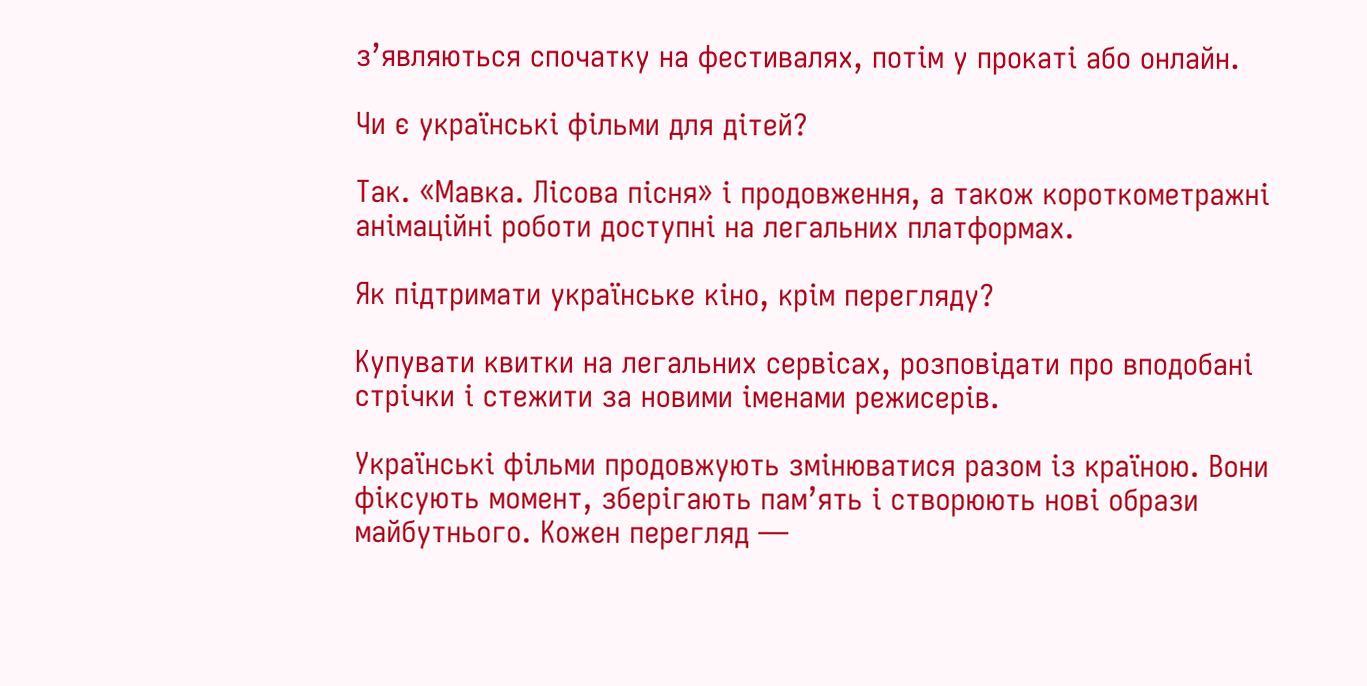з’являються спочатку на фестивалях, потім у прокаті або онлайн.

Чи є українські фільми для дітей?

Так. «Мавка. Лісова пісня» і продовження, а також короткометражні анімаційні роботи доступні на легальних платформах.

Як підтримати українське кіно, крім перегляду?

Купувати квитки на легальних сервісах, розповідати про вподобані стрічки і стежити за новими іменами режисерів.

Українські фільми продовжують змінюватися разом із країною. Вони фіксують момент, зберігають пам’ять і створюють нові образи майбутнього. Кожен перегляд —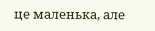це маленька, але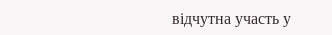відчутна участь у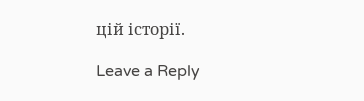цій історії.

Leave a Reply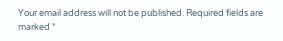Your email address will not be published. Required fields are marked *